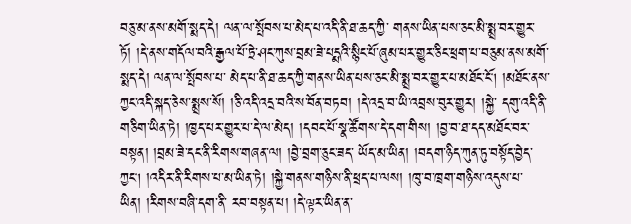བཅུ་མ་ནས་མགོ་སྨད་དེ། ལན་ལ་སྤོབས་པ་མེད་པ་འདི་ནི་ཐ་ཆད་ཀྱི་ གནས་ཡིན་པས་ཅང་མི་སྨྲ་བར་གྱུར་ཏོ། །དེ་ནས་གདོལ་བའི་རྒྱལ་པོ་ཏྲེ་ཤང་ཀུས་བྲམ་ཟེ་པདྨའི་སྙིང་པོ་ཞུམ་པར་གྱུར་ཅིང་ཕྲག་པ་བཅུམ་ནས་མགོ་སྨད་དེ། ལན་ལ་སྤོབས་པ་ མེད་པ་ནི་ཐ་ཆད་ཀྱི་གནས་ཡིན་པས་ཅང་མི་སྨྲ་བར་གྱུར་པ་མཐོང་ངོ། །མཐོང་ནས་ཀྱང་འདི་སྐད་ཅེས་སྨྲས་སོ། །ཅི་འདི་འདྲ་བའི་ས་བོན་བཏབ། །དེ་འདྲ་བ་ཡི་འབྲས་བུར་གྱུར། །སྐྱེ་ དགུ་འདི་ནི་གཅིག་ཡིན་ཏེ། །ཁྱད་པར་གྱུར་པ་དེ་ལ་མེད། །དབང་པོ་སྣ་ཚོགས་དེ་དག་གིས། །བྱ་བ་ཐ་དད་མཐོང་བར་བསྟན། །བྲམ་ཟེ་དང་ནི་རིགས་གཞན་ལ། །བྱེ་བྲག་ཅུང་ཟད་ ཡོད་མ་ཡིན། །བདག་ཉིད་ཀུན་ཏུ་བསྟོད་བྱེད་ཀྱང། །འདིར་ནི་རིགས་པ་མ་ཡིན་ཏེ། །སྐྱེ་གནས་གཉིས་ནི་ཕྲད་པ་ལས། །ཁུ་བ་ཁྲག་གཉིས་འདུས་པ་ཡིན། །རིགས་བཞི་དག་ནི་ རབ་བསྟན་པ། །དེ་ལྟར་ཡིན་ན་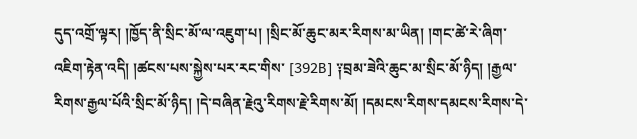དུད་འགྲོ་ལྟར། །ཁྱོད་ནི་སྲིང་མོ་ལ་འཇུག་པ། །སྲིང་མོ་ཆུང་མར་རིགས་མ་ཡིན། །གང་ཚེ་རེ་ཞིག་འཇིག་རྟེན་འདི། །ཚངས་པས་སྐྱེས་པར་རང་གིས་ [392B] ༑བྲམ་ཟེའི་ཆུང་མ་སྲིང་མོ་ཉིད། །རྒྱལ་རིགས་རྒྱལ་པོའི་སྲིང་མོ་ཉིད། །དེ་བཞིན་རྗེའུ་རིགས་རྗེ་རིགས་མོ། །དམངས་རིགས་དམངས་རིགས་དེ་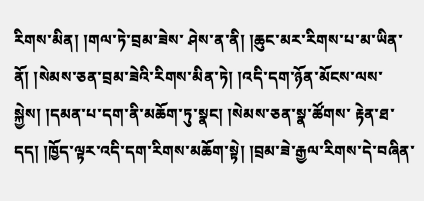རིགས་མིན། །གལ་ཏེ་བྲམ་ཟེས་ ཤེས་ན་ནི། །ཆུང་མར་རིགས་པ་མ་ཡིན་ནོ། །སེམས་ཅན་བྲམ་ཟེའི་རིགས་མིན་ཏེ། །འདི་དག་ཉོན་མོངས་ལས་སྐྱེས། །དམན་པ་དག་ནི་མཆོག་ཏུ་སྣང། །སེམས་ཅན་སྣ་ཚོགས་ རྟེན་ཐ་དད། །ཁྱོད་ལྟར་འདི་དག་རིགས་མཆོག་སྟེ། །བྲམ་ཟེ་རྒྱལ་རིགས་དེ་བཞིན་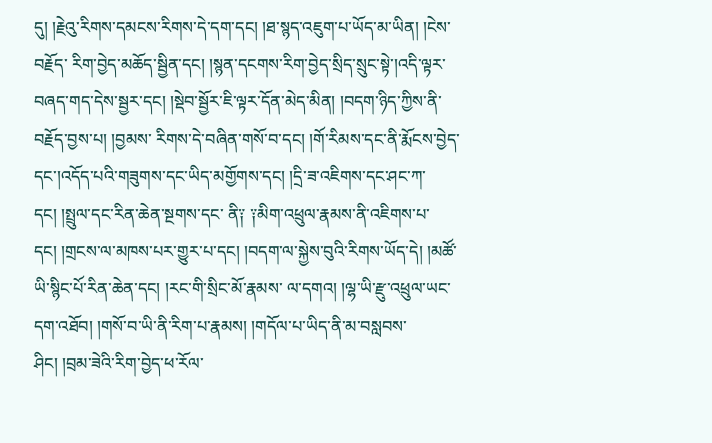དུ། །རྗེའུ་རིགས་དམངས་རིགས་དེ་དག་དང། །ཐ་སྙད་འཇུག་པ་ཡོད་མ་ཡིན། །ངེས་བརྗོད་ རིག་བྱེད་མཆོད་སྦྱིན་དང། །སྙན་དངགས་རིག་བྱེད་སྲིད་སྲུང་སྟེ་།འདི་ལྟར་བཞད་གད་དེས་སྦྱར་དང། །སྡེབ་སྦྱོར་ཇི་ལྟར་དོན་མེད་མིན། །བདག་ཉིད་ཀྱིས་ནི་བརྗོད་བྱས་པ། །བྱམས་ རིགས་དེ་བཞིན་གསོ་བ་དང། །གོ་རིམས་དང་ནི་རྨོངས་བྱེད་དང་།འདོད་པའི་གཟུགས་དང་ཡིད་མགྱོགས་དང། །དྲི་ཟ་འཇིགས་དང་ཤང་ཀ་དང། །སྤྲུལ་དང་རིན་ཆེན་སྔགས་དང་ ནི༑ ༑མིག་འཕྲུལ་རྣམས་ནི་འཇིགས་པ་དང། །གྲངས་ལ་མཁས་པར་གྱུར་པ་དང། །བདག་ལ་སྐྱེས་བུའི་རིགས་ཡོད་དེ། །མཚོ་ཡི་སྙིང་པོ་རིན་ཆེན་དང། །རང་གི་སྲིང་མོ་རྣམས་ ལ་དགའ། །ལྷ་ཡི་རྫུ་འཕྲུལ་ཡང་དག་འཐོབ། །གསོ་བ་ཡི་ནི་རིག་པ་རྣམས། །གདོལ་པ་ཡིད་ནི་མ་བསླབས་ཤིང། །བྲམ་ཟེའི་རིག་བྱེད་ཕ་རོལ་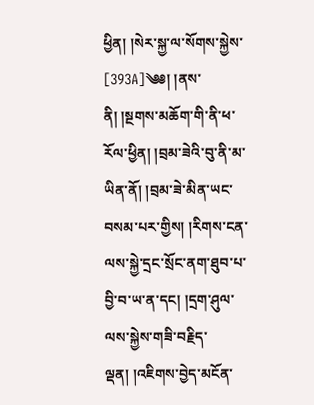ཕྱིན། །སེར་སྐྱ་ལ་སོགས་སྐྱེས་ [393A]༄༅། །ནས་ནི། །སྔགས་མཆོག་གི་ནི་ཕ་རོལ་ཕྱིན། །བྲམ་ཟེའི་བུ་ནི་མ་ཡིན་ནོ། །བྲམ་ཟེ་མིན་ཡང་བསམ་པར་གྱིས། །རིགས་ངན་ལས་སྐྱེ་དྲང་སྲོང་ནག་ཐུབ་པ་ བྱི་བ་ཡ་ན་དང། །དྲག་ཤུལ་ལས་སྐྱེས་གཟི་བརྗིད་ལྡན། །འཇིགས་བྱེད་མངོན་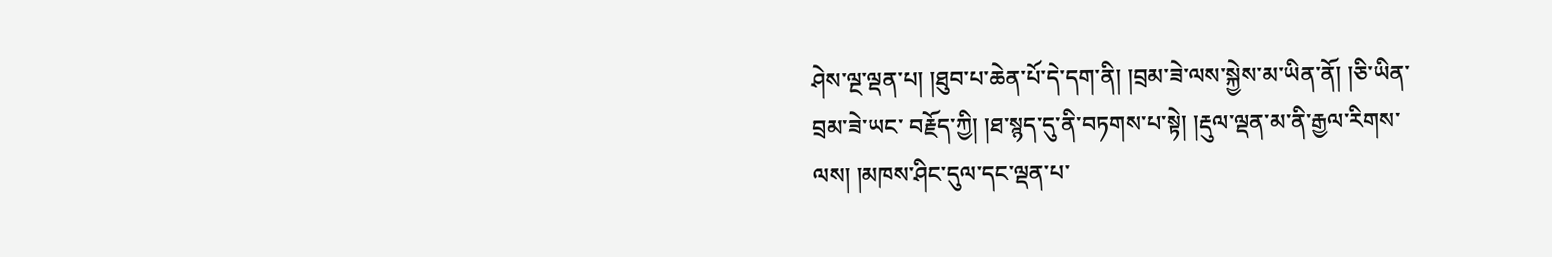ཤེས་ལྔ་ལྡན་པ། །ཐུབ་པ་ཆེན་པོ་དེ་དག་ནི། །བྲམ་ཟེ་ལས་སྐྱེས་མ་ཡིན་ནོ། །ཅི་ཡིན་བྲམ་ཟེ་ཡང་ བརྗོད་ཀྱི། །ཐ་སྙད་དུ་ནི་བཏགས་པ་སྟེ། །རྡུལ་ལྡན་མ་ནི་རྒྱལ་རིགས་ལས། །མཁས་ཤིང་དུལ་དང་ལྡན་པ་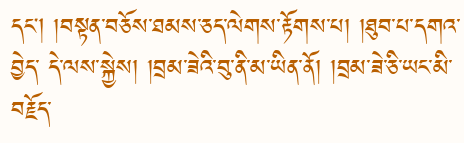དང། །བསྟན་བཅོས་ཐམས་ཅད་ལེགས་རྟོགས་པ། །ཐུབ་པ་དགའ་བྱེད་ དེ་ལས་སྐྱེས། །བྲམ་ཟེའི་བུ་ནི་མ་ཡིན་ནོ། །བྲམ་ཟེ་ཅི་ཡང་མི་བརྗོད་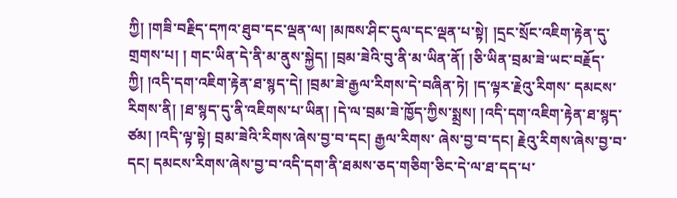ཀྱི། །གཟི་བརྗིད་དཀའ་ཐུབ་དང་ལྡན་ལ། །མཁས་ཤིང་དུལ་དང་ལྡན་པ་སྟེ། །དྲང་སྲོང་འཇིག་རྟེན་དུ་གྲགས་པ། ། གང་ཡིན་དེ་ནི་མ་ནུས་སྐྱེད། །བྲམ་ཟེའི་བུ་ནི་མ་ཡིན་ནོ། །ཅི་ཡིན་བྲམ་ཟེ་ཡང་བརྗོད་ཀྱི། །འདི་དག་འཇིག་རྟེན་ཐ་སྙད་དེ། །བྲམ་ཟེ་རྒྱལ་རིགས་དེ་བཞིན་ཏེ། །ད་ལྟར་རྗེའུ་རིགས་ དམངས་རིགས་ནི། །ཐ་སྙད་དུ་ནི་འཇིགས་པ་ཡིན། །དེ་ལ་བྲམ་ཟེ་ཁྱོད་ཀྱིས་སྨྲས། །འདི་དག་འཇིག་རྟེན་ཐ་སྙད་ཙམ། །འདི་ལྟ་སྟེ། བྲམ་ཟེའི་རིགས་ཞེས་བྱ་བ་དང། རྒྱལ་རིགས་ ཞེས་བྱ་བ་དང། རྗེའུ་རིགས་ཞེས་བྱ་བ་དང། དམངས་རིགས་ཞེས་བྱ་བ་འདི་དག་ནི་ཐམས་ཅད་གཅིག་ཅིང་དེ་ལ་ཐ་དད་པ་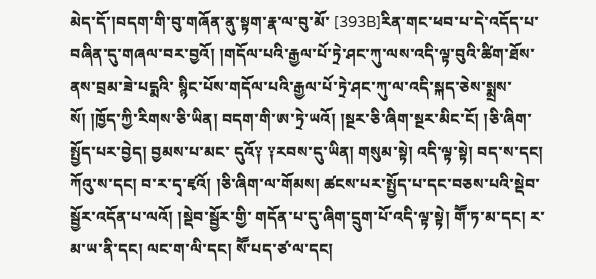མེད་དོ་།བདག་གི་བུ་གཞོན་ནུ་སྟག་རྣ་ལ་བུ་མོ་ [393B]རིན་གང་ཕབ་པ་དེ་འདོད་པ་བཞིན་དུ་གཞལ་བར་བྱའོ། །གདོལ་པའི་རྒྱལ་པོ་ཏྲེ་ཤང་ཀུ་ལས་འདི་ལྟ་བུའི་ཚིག་ཐོས་ནས་བྲམ་ཟེ་པདྨའི་ སྙིང་པོས་གདོལ་པའི་རྒྱལ་པོ་ཏྲེ་ཤང་ཀུ་ལ་འདི་སྐད་ཅེས་སྨྲས་སོ། །ཁྱོད་ཀྱི་རིགས་ཅི་ཡིན། བདག་གི་ཨ་ཏྲེ་ཡའོ། །སྔར་ཅི་ཞིག་སྔར་མིང་ངོ། །ཅི་ཞིག་སྤྱོད་པར་བྱེད། བྱམས་པ་མང་ དུའོ༑ ༑རབས་དུ་ཡིན། གསུམ་སྟེ། འདི་ལྟ་སྟེ། བད་ས་དང། ཀོའུ་ས་དང། བ་ར་དྭ་ཛྭའོ། །ཅི་ཞིག་ལ་གོམས། ཚངས་པར་སྤྱོད་པ་དང་བཅས་པའི་སྡེབ་སྦྱོར་འདོན་པ་ལའོ། །སྡེབ་སྦྱོར་གྱི་ གདོན་པ་དུ་ཞིག་དྲུག་པོ་འདི་ལྟ་སྟེ། གཽ་ཏ་མ་དང། ར་མ་ཡ་ནི་དང། ལང་ག་ལི་དང། སཽ་པད་ཙ་ལ་དང།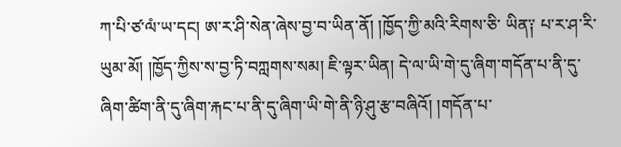ཀ་པི་ཙ་ལཾ་ཡ་དང། ཨ་ར་ཤི་སེན་ཞེས་བྱ་བ་ཡིན་ནོ། །ཁྱོད་ཀྱི་མའི་རིགས་ཅི་ ཡིན༑ པ་ར་ཤ་རི་ཡུམ་མོ། །ཁྱོད་ཀྱིས་ས་བྱ་ཏི་བཀླགས་སམ། ཇི་ལྟར་ཡིན། དེ་ལ་ཡི་གེ་དུ་ཞིག་གདོན་པ་ནི་དུ་ཞིག་ཚིག་ནི་དུ་ཞིག་རྐང་པ་ནི་དུ་ཞིག་ཡི་གེ་ནི་ཉི་ཤུ་རྩ་བཞིའོ། །གདོན་པ་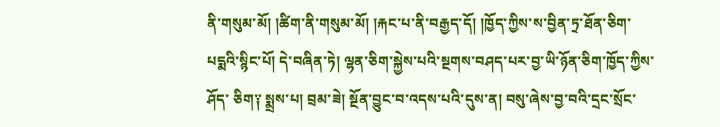ནི་གསུམ་མོ། །ཚིག་ནི་གསུམ་མོ། །རྐང་པ་ནི་བརྒྱད་དོ། །ཁྱོད་ཀྱིས་ས་བྱིན་ཏྲ་ཐོན་ཅིག་པདྨའི་སྙིང་པོ། དེ་བཞིན་ཏེ། ལྷན་ཅིག་སྐྱེས་པའི་སྔགས་བཤད་པར་བྱ་ཡི་ཉོན་ཅིག་ཁྱོད་ཀྱིས་ཤོད་ ཅིག༑ སྨྲས་པ། བྲམ་ཟེ། སྔོན་བྱུང་བ་འདས་པའི་དུས་ན། བསུ་ཞེས་བྱ་བའི་དྲང་སྲོང་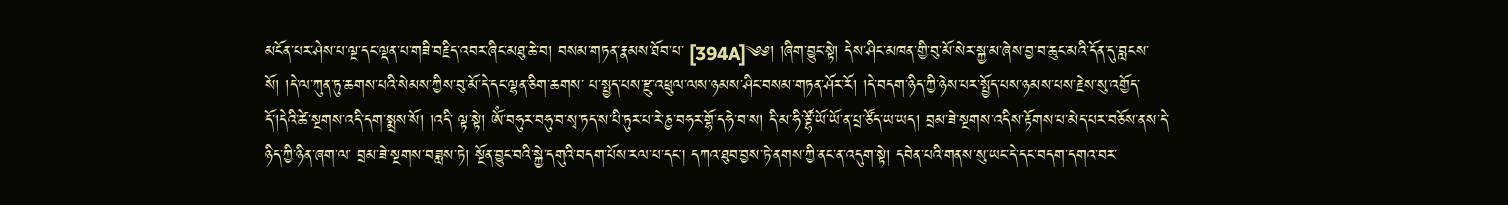མངོན་པར་ཤེས་པ་ལྔ་དང་ལྡན་པ་གཟི་བརྗིད་འབར་ཞིང་མཐུ་ཆེ་བ། བསམ་གཏན་རྣམས་ཐོབ་པ་ [394A]༄༅། །ཞིག་བྱུང་སྟེ། དེས་ཤིང་མཁན་གྱི་བུ་མོ་སེར་སྐྱ་མ་ཞེས་བྱ་བ་ཆུང་མའི་དོན་དུ་བླངས་སོ། །དེ་ལ་ཀུན་ཏུ་ཆགས་པའི་སེམས་ཀྱིས་བུ་མོ་དེ་དང་ལྷན་ཅིག་ཆགས་ པ་སྤྱད་པས་རྫུ་འཕྲུལ་ལས་ཉམས་ཤིང་བསམ་གཏན་ཤོར་རོ། །དེ་བདག་ཉིད་ཀྱི་ཉེས་པར་སྤྱོད་པས་ཉམས་པས་རྗེས་སུ་འགྱོད་དོ་།དེའི་ཚེ་སྔགས་འདི་དག་སྨྲས་སོ། །འདི་ ལྟ་སྟེ། ཨོཾ་བཧུར་བཧུ་བ་སྭ་ཏད་ས་པི་ཏུར་པ་རེ་ཎྱ་བཧར་གྷོ་དཧེ་བ་ས། དི་མ་ཧི་ཙྷོ་ཡོ་ཡོ་ན་པྲ་ཙོད་ཡ་ཡད། བྲམ་ཟེ་སྔགས་འདིས་རྟོགས་པ་མེད་པར་བཅོས་ནས་དེ་ཉིད་ཀྱི་ཉིན་ཞག་ལ་ བྲམ་ཟེ་སྔགས་བཟླས་ཏེ། སྔོན་བྱུང་བའི་སྐྱེ་དགུའི་བདག་པོས་རལ་པ་དང། དཀའ་ཐུབ་བྱས་ཏེ་ནགས་ཀྱི་ནང་ན་འདུག་སྟེ། དབེན་པའི་གནས་སུ་ཡང་དེ་དང་བདག་དགའ་བར་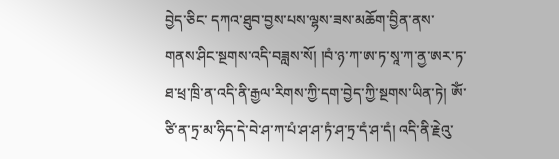བྱེད་ཅིང་ དཀའ་ཐུབ་བྱས་པས་ལྷས་ཟས་མཆོག་བྱིན་ནས་གནས་ཤིང་སྔགས་འདི་བཟླས་སོ། །བཾ་ཉ་ཀ་ཨ་ཏ་སཱ་ཀ་ནྱ་ཨར་ཏ་ཐ་ཕྲ་ཁྲི་ན་འདི་ནི་རྒྱལ་རིགས་ཀྱི་དག་བྱེད་ཀྱི་སྔགས་ཡིན་ཏེ། ཨོཾ་ ཙི་ན་ཏྲ་མ་ཧིད་དེ་བེ་ཤ་ཀ་པཾ་ཤ་ཤ་ཏཾ་ཤ་ཏྲ་དཾ་ཤ་དཾ། འདི་ནི་རྗེའུ་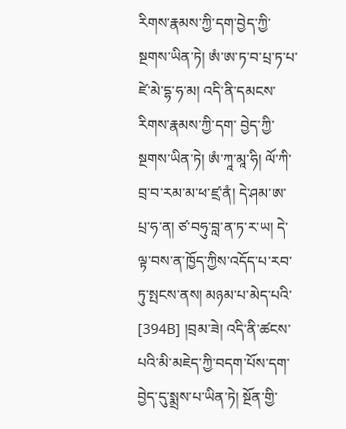རིགས་རྣམས་ཀྱི་དག་བྱེད་ཀྱི་སྔགས་ཡིན་ཏེ། ཨཾ་ཨ་ཏ་བ་པྲ་ཏ་པ་ཛེ་མེ་དྷ་ཧ་མ། འདི་ནི་དམངས་རིགས་རྣམས་ཀྱི་དག་ བྱེད་ཀྱི་སྔགས་ཡིན་ཏེ། ཨཾ་ཀཱ་མཱ་ཧི། ལོ་ཀི་བྲ་བ་རམ་མ་ཕ་ཛྲ་ནཾ། དེ་ཤམ་ཨ་པྲ་ཧ་ན། ཙ་བཧུ་བླ་ན་ཏ་ར་ཡ། དེ་ལྟ་བས་ན་ཁྱོད་ཀྱིས་འདོད་པ་རབ་ཏུ་སྤངས་ནས། མཉམ་པ་མེད་པའི་ [394B] །བྲམ་ཟེ། འདི་ནི་ཚངས་པའི་མི་མཇེད་ཀྱི་བདག་པོས་དག་བྱེད་དུ་སྨྲས་པ་ཡིན་ཏེ། སྔོན་གྱི་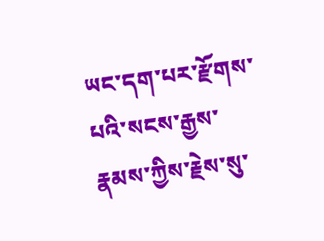ཡང་དག་པར་རྫོགས་པའི་སངས་རྒྱས་རྣམས་ཀྱིས་རྗེས་སུ་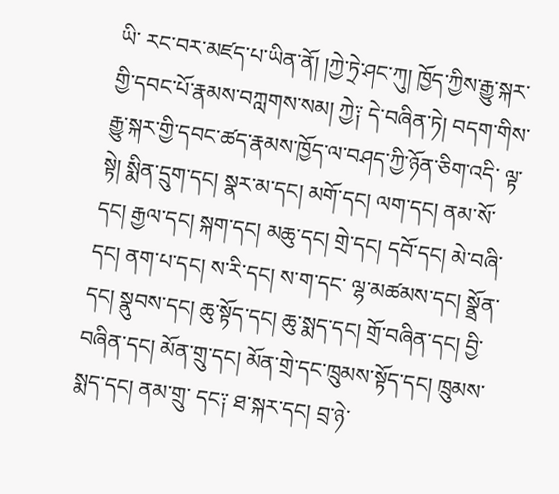ཡི་ རང་བར་མཛད་པ་ཡིན་ནོ། །ཀྱེ་ཏྲེ་ཤང་ཀུ། ཁྱོད་ཀྱིས་རྒྱུ་སྐར་གྱི་དབང་པོ་རྣམས་བཀླགས་སམ། ཀྱེ༑ དེ་བཞིན་ཏེ། བདག་གིས་རྒྱུ་སྐར་གྱི་དབང་ཚད་རྣམས་ཁྱོད་ལ་བཤད་ཀྱི་ཉོན་ཅིག་འདི་ ལྟ་སྟེ། སྨིན་དྲུག་དང། སྣར་མ་དང། མགོ་དང། ལག་དང། ནམ་སོ་དང། རྒྱལ་དང། སྐག་དང། མཆུ་དང། གྲེ་དང། དབོ་དང། མེ་བཞི་དང། ནག་པ་དང། ས་རི་དང། ས་ག་དང་ ལྷ་མཚམས་དང། སྣྲོན་དང། སྣུབས་དང། ཆུ་སྟོད་དང། ཆུ་སྨད་དང། གྲོ་བཞིན་དང། བྱི་བཞིན་དང། མོན་གྲུ་དང། མོན་གྲེ་དང་ཁྲུམས་སྟོད་དང། ཁྲུམས་སྨད་དང། ནམ་གྲུ་ དང༑ ཐ་སྐར་དང། བྲ་ཉེ་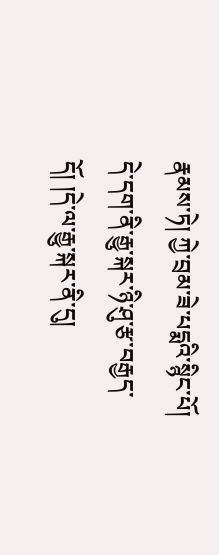རྣམས་ཏེ། ཀྱེ་བྲམ་ཟེ་པདྨའི་སྙིང་པོ། དེ་དག་ནི་རྒྱུ་སྐར་ཉི་ཤུ་རྩ་བརྒྱད་དོ། །དེ་ལ་རྒྱུ་སྐར་ནི་དུ།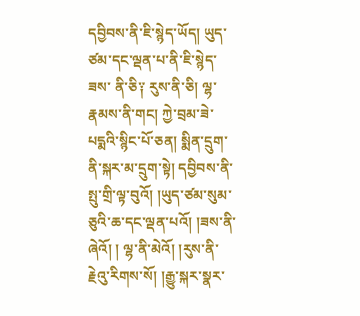དབྱིབས་ནི་ཇི་སྙེད་ཡོད། ཡུད་ཙམ་དང་ལྡན་པ་ནི་ཇི་སྙེད་ཟས་ ནི་ཅི༑ རུས་ནི་ཅི། ལྷ་རྣམས་ནི་གང། ཀྱེ་བྲམ་ཟེ་པདྨའི་སྙིང་པོ་ཅན། སྨིན་དྲུག་ནི་སྐར་མ་དྲུག་སྟེ། དབྱིབས་ནི་སྤུ་གྲི་ལྟ་བུའོ། །ཡུད་ཙམ་སུམ་ཅུའི་ཆ་དང་ལྡན་པའོ། །ཟས་ནི་ཞེའོ། ། ལྷ་ནི་མེའོ། །རུས་ནི་རྗེའུ་རིགས་སོ། །རྒྱུ་སྐར་སྣར་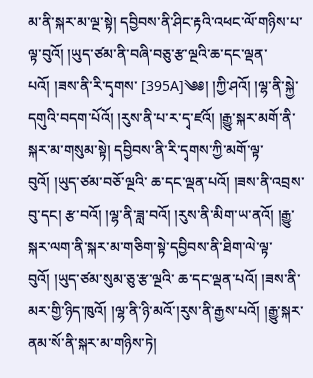མ་ནི་སྐར་མ་ལྔ་སྟེ། དབྱིབས་ནི་ཤིང་རྟའི་འཕང་ལོ་གཉིས་པ་ལྟ་བུའོ། །ཡུད་ཙམ་ནི་བཞི་བཅུ་རྩ་ལྔའི་ཆ་དང་ལྡན་པའོ། །ཟས་ནི་རི་དྭགས་ [395A]༄༅། །ཀྱི་ཤའོ། །ལྷ་ནི་སྐྱེ་དགུའི་བདག་པོའོ། །རུས་ནི་པ་ར་དྭ་ཛའོ། །རྒྱུ་སྐར་མགོ་ནི་སྐར་མ་གསུམ་སྟེ། དབྱིབས་ནི་རི་དྭགས་ཀྱི་མགོ་ལྟ་བུའོ། །ཡུད་ཙམ་བཅོ་ལྔའི་ ཆ་དང་ལྡན་པའོ། །ཟས་ནི་འབྲས་བུ་དང། རྩ་བའོ། །ལྷ་ནི་ཟླ་བའོ། །རུས་ནི་མིག་ཡ་ནའོ། །རྒྱུ་སྐར་ལག་ནི་སྐར་མ་གཅིག་སྟེ་དབྱིབས་ནི་ཐིག་ལེ་ལྟ་བུའོ། །ཡུད་ཙམ་སུམ་ཅུ་རྩ་ལྔའི་ ཆ་དང་ལྡན་པའོ། །ཟས་ནི་མར་གྱི་ཉིད་ཁུའོ། །ལྷ་ནི་ཉི་མའོ་།རུས་ནི་རྒྱས་པའོ། །རྒྱུ་སྐར་ནམ་སོ་ནི་སྐར་མ་གཉིས་ཏེ།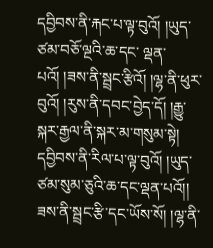དབྱིབས་ནི་རྐང་པ་ལྟ་བུའོ། །ཡུད་ཙམ་བཅོ་ལྔའི་ཆ་དང་ ལྡན་པའོ། །ཟས་ནི་སྦྲང་རྩིའོ། །ལྷ་ནི་ཕུར་བུའོ། །རུས་ནི་དབང་བྱེད་དོ། །རྒྱུ་སྐར་རྒྱལ་ནི་སྐར་མ་གསུམ་སྟེ། དབྱིབས་ནི་རིལ་པ་ལྟ་བུའོ། །ཡུད་ཙམ་སུམ་ཅུའི་ཆ་དང་ལྡན་པའོ།། ཟས་ནི་སྦྲང་རྩི་དང་ཡོས་སོ། །ལྷ་ནི་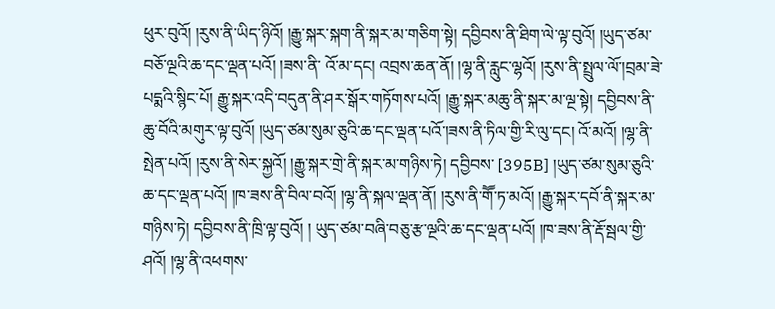ཕུར་བུའོ། །རུས་ནི་ཡིད་ཉིའོ། །རྒྱུ་སྐར་སྐག་ནི་སྐར་མ་གཅིག་སྟེ། དབྱིབས་ནི་ཐིག་ལེ་ལྟ་བུའོ། །ཡུད་ཙམ་བཅོ་ལྔའི་ཆ་དང་ལྡན་པའོ། །ཟས་ནི་ འོ་མ་དང། འབྲས་ཆན་ནོ། །ལྷ་ནི་རླུང་ལྷའོ། །རུས་ནི་སྤྲུལ་ལོ་།བྲམ་ཟེ་པདྨའི་སྙིང་པོ། རྒྱུ་སྐར་འདི་བདུན་ནི་ཤར་སྒོར་གཏོགས་པའོ། །རྒྱུ་སྐར་མཆུ་ནི་སྐར་མ་ལྔ་སྟེ། དབྱིབས་ནི་ ཆུ་བོའི་མགུར་ལྟ་བུའོ། །ཡུད་ཙམ་སུམ་ཅུའི་ཆ་དང་ལྡན་པའོ་།ཟས་ནི་ཏིལ་གྱི་རི་ལུ་དང། འོ་མའོ། །ལྷ་ནི་སྤེན་པའོ། །རུས་ནི་སེར་སྐྱའོ། །རྒྱུ་སྐར་གྲེ་ནི་སྐར་མ་གཉིས་ཏེ། དབྱིབས་ [395B] །ཡུད་ཙམ་སུམ་ཅུའི་ཆ་དང་ལྡན་པའོ། །ཁ་ཟས་ནི་བིལ་བའོ། །ལྷ་ནི་སྐལ་ལྡན་ནོ། །རུས་ནི་གཽ་ཏ་མའོ། །རྒྱུ་སྐར་དབོ་ནི་སྐར་མ་གཉིས་ཏེ། དབྱིབས་ནི་ཁྲི་ལྟ་བུའོ། ། ཡུད་ཙམ་བཞི་བཅུ་རྩ་ལྔའི་ཆ་དང་ལྡན་པའོ། །ཁ་ཟས་ནི་རྡོ་སྦལ་གྱི་ཤའོ། །ལྷ་ནི་འཕགས་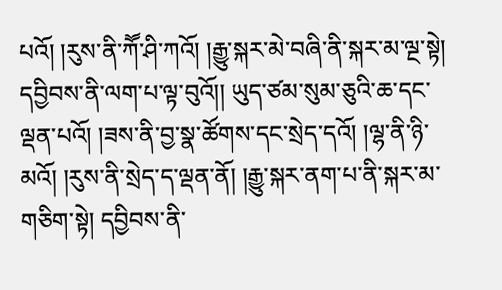པའོ། །རུས་ནི་ཀཽ་ཤི་ཀའོ། །རྒྱུ་སྐར་མེ་བཞི་ནི་སྐར་མ་ལྔ་སྟེ། དབྱིབས་ནི་ལག་པ་ལྟ་བུའོ།། ཡུད་ཙམ་སུམ་ཅུའི་ཆ་དང་ལྡན་པའོ། །ཟས་ནི་བྱ་སྣ་ཚོགས་དང་སྲེད་དའོ། །ལྷ་ནི་ཉི་མའོ། །རུས་ནི་སྲེད་ད་ལྡན་ནོ། །རྒྱུ་སྐར་ནག་པ་ནི་སྐར་མ་གཅིག་སྟེ། དབྱིབས་ནི་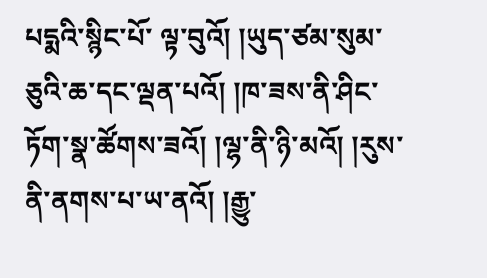པདྨའི་སྙིང་པོ་ ལྟ་བུའོ། །ཡུད་ཙམ་སུམ་ཅུའི་ཆ་དང་ལྡན་པའོ། །ཁ་ཟས་ནི་ཤིང་ཏོག་སྣ་ཚོགས་ཟའོ། །ལྷ་ནི་ཉི་མའོ། །རུས་ནི་ནགས་པ་ཡ་ནའོ། །རྒྱུ་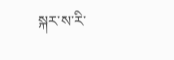སྐར་ས་རི་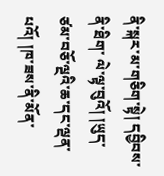ནི་སྐར་མ་གཅིག་སྟེ། དབྱིབས་ནི་ཐིག་ ལེ་ལྟ་བུའོ། །ཡུད་ཙམ་བཅོ་ལྔའི་ཆ་དང་ལྡན་པའོ། །ཁ་ཟས་ནི་མོན་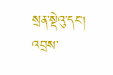སྲན་སྡེའུ་དང། འབྲས་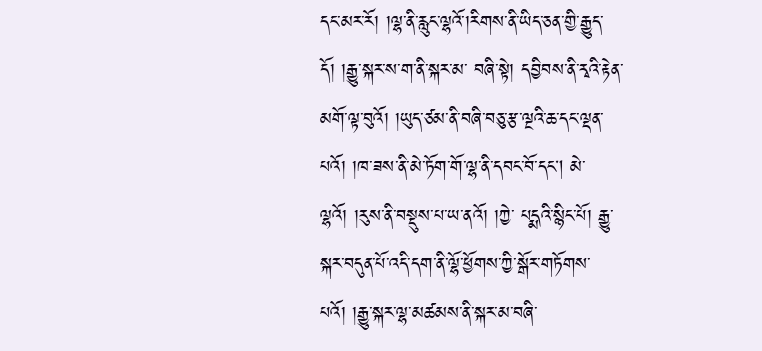དང་མར་རོ། །ལྷ་ནི་རླུང་ལྷའོ་།རིགས་ནི་ཡིད་ཅན་གྱི་རྒྱུད་དོ། །རྒྱུ་སྐར་ས་ག་ནི་སྐར་མ་ བཞི་སྟེ། དབྱིབས་ནི་རྭའི་རྟེན་མགོ་ལྟ་བུའོ། །ཡུད་ཙམ་ནི་བཞི་བཅུ་རྩ་ལྔའི་ཆ་དང་ལྡན་པའོ། །ཁ་ཟས་ནི་མེ་ཏོག་གོ་ལྷ་ནི་དབང་བོ་དང། མེ་ལྷའོ། །རུས་ནི་བསྡུས་པ་ཡ་ནའོ། །ཀྱེ་ པདྨའི་སྙིང་པོ། རྒྱུ་སྐར་བདུན་པོ་འདི་དག་ནི་ལྷོ་ཕྱོགས་ཀྱི་སྒོར་གཏོགས་པའོ། །རྒྱུ་སྐར་ལྷ་མཚམས་ནི་སྐར་མ་བཞི་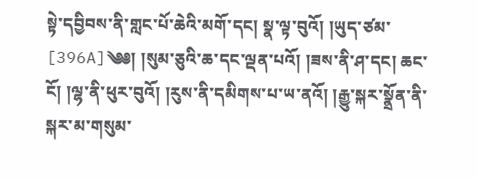སྟེ་དབྱིབས་ནི་གླང་པོ་ཆེའི་མགོ་དང། སྣ་ལྟ་བུའོ། །ཡུད་ཙམ་ [396A]༄༅། །སུམ་ཅུའི་ཆ་དང་ལྡན་པའོ། །ཟས་ནི་ཤ་དང། ཆང་ངོ། །ལྷ་ནི་ཕུར་བུའོ། །རུས་ནི་དམིགས་པ་ཡ་ནའོ། །རྒྱུ་སྐར་སྣྲོན་ནི་སྐར་མ་གསུམ་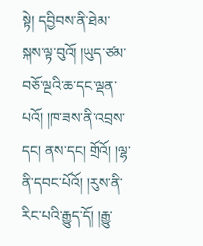སྟེ། དབྱིབས་ནི་ཐེམ་ སྐས་ལྟ་བུའོ། །ཡུད་ཙམ་བཅོ་ལྔའི་ཆ་དང་ལྡན་པའོ། །ཁ་ཟས་ནི་འབྲས་དང། ནས་དང། གྲོའོ། །ལྷ་ནི་དབང་པོའོ། །རུས་ནི་རིང་པའི་རྒྱུད་དོ། །རྒྱུ་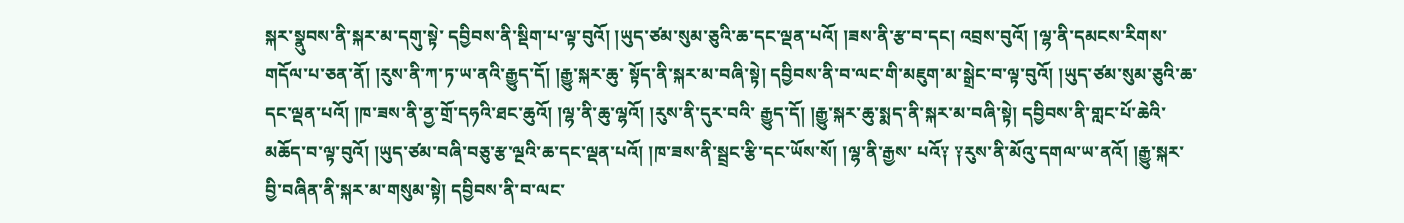སྐར་སྣུབས་ནི་སྐར་མ་དགུ་སྟེ་ དབྱིབས་ནི་སྡིག་པ་ལྟ་བུའོ། །ཡུད་ཙམ་སུམ་ཅུའི་ཆ་དང་ལྡན་པའོ། །ཟས་ནི་རྩ་བ་དང། འབྲས་བུའོ། །ལྷ་ནི་དམངས་རིགས་གདོལ་པ་ཅན་ནོ། །རུས་ནི་ཀ་ཏ་ཡ་ནའི་རྒྱུད་དོ། །རྒྱུ་སྐར་ཆུ་ སྟོད་ནི་སྐར་མ་བཞི་སྟེ། དབྱིབས་ནི་བ་ལང་གི་མཇུག་མ་སྒྲེང་བ་ལྟ་བུའོ། །ཡུད་ཙམ་སུམ་ཅུའི་ཆ་དང་ལྡན་པའོ། །ཁ་ཟས་ནི་ནྱ་གྲོ་དཧའི་ཐང་ཆུའོ། །ལྷ་ནི་ཆུ་ལྷའོ། །རུས་ནི་དུར་བའི་ རྒྱུད་དོ། །རྒྱུ་སྐར་ཆུ་སྨད་ནི་སྐར་མ་བཞི་སྟེ། དབྱིབས་ནི་གླང་པོ་ཆེའི་མཆོད་བ་ལྟ་བུའོ། །ཡུད་ཙམ་བཞི་བཅུ་རྩ་ལྔའི་ཆ་དང་ལྡན་པའོ། །ཁ་ཟས་ནི་སྦྲང་རྩི་དང་ཡོས་སོ། །ལྷ་ནི་རྒྱས་ པའོ༑ ༑རུས་ནི་མོའུ་དགལ་ཡ་ནའོ། །རྒྱུ་སྐར་བྱི་བཞིན་ནི་སྐར་མ་གསུམ་སྟེ། དབྱིབས་ནི་བ་ལང་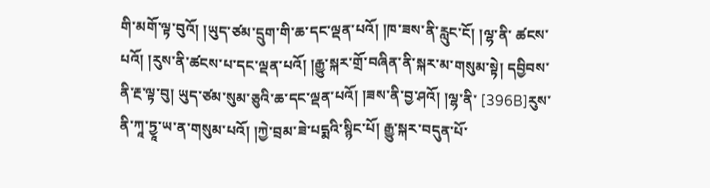གི་མགོ་ལྟ་བུའོ། །ཡུད་ཙམ་དྲུག་གི་ཆ་དང་ལྡན་པའོ། །ཁ་ཟས་ནི་རླུང་ངོ། །ལྷ་ནི་ ཚངས་པའོ། །རུས་ནི་ཚངས་པ་དང་ལྡན་པའོ། །རྒྱུ་སྐར་གྲོ་བཞིན་ནི་སྐར་མ་གསུམ་སྟེ། དབྱིབས་ནི་རྔ་ལྟ་བུ། ཡུད་ཙམ་སུམ་ཅུའི་ཆ་དང་ལྡན་པའོ། །ཟས་ནི་བྱ་ཤའོ། །ལྷ་ནི་ [396B]རུས་ནི་ཀཱ་ཏྱཱ་ཡ་ན་གསུམ་པའོ། །ཀྱེ་བྲམ་ཟེ་པདྨའི་སྙིང་པོ། རྒྱུ་སྐར་བདུན་པོ་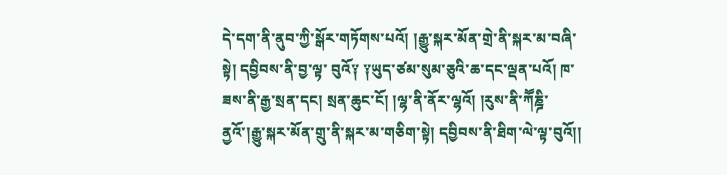དེ་དག་ནི་ནུབ་ཀྱི་སྒོར་གཏོགས་པའོ། །རྒྱུ་སྐར་མོན་གྲེ་ནི་སྐར་མ་བཞི་སྟེ། དབྱིབས་ནི་བྱ་ལྟ་ བུའོ༑ ༑ཡུད་ཙམ་སུམ་ཅུའི་ཆ་དང་ལྡན་པའོ། ཁ་ཟས་ནི་རྒྱ་སྲན་དང། སྲན་ཆུང་ངོ། །ལྷ་ནི་ནོར་ལྷའོ། །རུས་ནི་ཀཽཎྜི་ནྱའོ་།རྒྱུ་སྐར་མོན་གྲུ་ནི་སྐར་མ་གཅིག་སྟེ། དབྱིབས་ནི་ཐིག་ལེ་ལྟ་བུའོ།།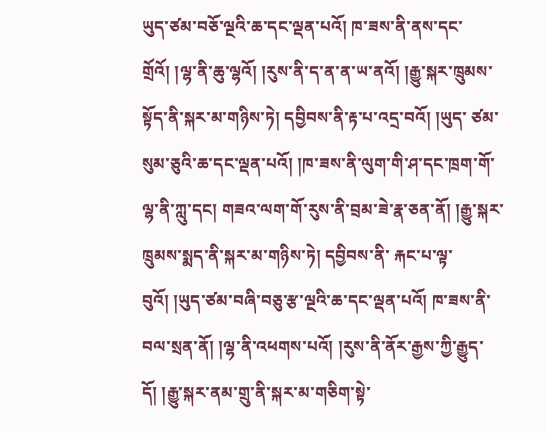ཡུད་ཙམ་བཅོ་ལྔའི་ཆ་དང་ལྡན་པའོ། ཁ་ཟས་ནི་ནས་དང་གྲོའོ། །ལྷ་ནི་ཆུ་ལྷའོ། །རུས་ནི་ད་ན་ན་ཡ་ནའོ། །རྒྱུ་སྐར་ཁྲུམས་སྟོད་ནི་སྐར་མ་གཉིས་ཏེ། དབྱིབས་ནི་རྟ་པ་འདྲ་བའོ། །ཡུད་ ཙམ་སུམ་ཅུའི་ཆ་དང་ལྡན་པའོ། །ཁ་ཟས་ནི་ལུག་གི་ཤ་དང་ཁྲག་གོ་ལྷ་ནི་ཀླུ་དང། གཟའ་ལག་གོ་རུས་ནི་བྲམ་ཟེ་རྣ་ཅན་ནོ། །རྒྱུ་སྐར་ཁྲུམས་སྨད་ནི་སྐར་མ་གཉིས་ཏེ། དབྱིབས་ནི་ རྐང་པ་ལྟ་བུའོ། །ཡུད་ཙམ་བཞི་བཅུ་རྩ་ལྔའི་ཆ་དང་ལྡན་པའོ། ཁ་ཟས་ནི་བལ་སྲན་ནོ། །ལྷ་ནི་འཕགས་པའོ། །རུས་ནི་ནོར་རྒྱས་ཀྱི་རྒྱུད་དོ། །རྒྱུ་སྐར་ནམ་གྲུ་ནི་སྐར་མ་གཅིག་སྟེ་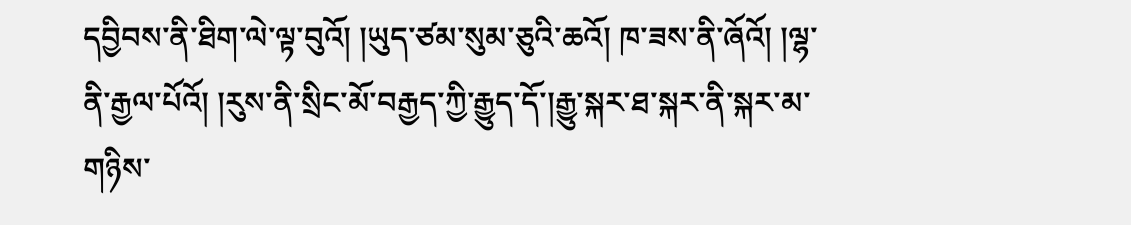དབྱིབས་ནི་ཐིག་ལེ་ལྟ་བུའོ། །ཡུད་ཙམ་སུམ་ཅུའི་ཆའོ། ཁ་ཟས་ནི་ཞོའོ། །ལྷ་ནི་རྒྱལ་པོའོ། །རུས་ནི་སྲིང་མོ་བརྒྱད་ཀྱི་རྒྱུད་དོ་།རྒྱུ་སྐར་ཐ་སྐར་ནི་སྐར་མ་གཉིས་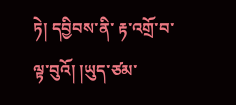ཏེ། དབྱིབས་ནི་ རྟ་འགྲོ་བ་ལྟ་བུའོ། །ཡུད་ཙམ་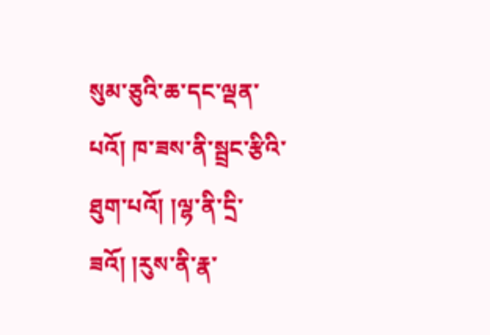སུམ་ཅུའི་ཆ་དང་ལྡན་པའོ། ཁ་ཟས་ནི་སྦྲང་རྩིའི་ཐུག་པའོ། །ལྷ་ནི་དྲི་ཟའོ། །རུས་ནི་རྣ་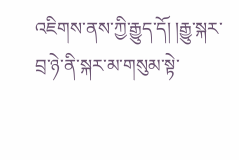འཇིགས་ནས་ཀྱི་རྒྱུད་དོ། །རྒྱུ་སྐར་བྲ་ཉེ་ནི་སྐར་མ་གསུམ་སྟེ་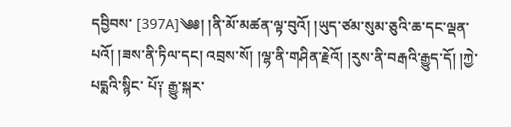དབྱིབས་ [397A]༄༅། །ནི་མོ་མཚན་ལྟ་བུའོ། །ཡུད་ཙམ་སུམ་ཅུའི་ཆ་དང་ལྡན་པའོ། །ཟས་ནི་ཏིལ་དང། འབྲས་སོ། །ལྷ་ནི་གཤིན་རྗེའོ། །རུས་ནི་བརྒའི་རྒྱུད་དོ། །ཀྱེ་པདྨའི་སྙིང་ པོ༑ རྒྱུ་སྐར་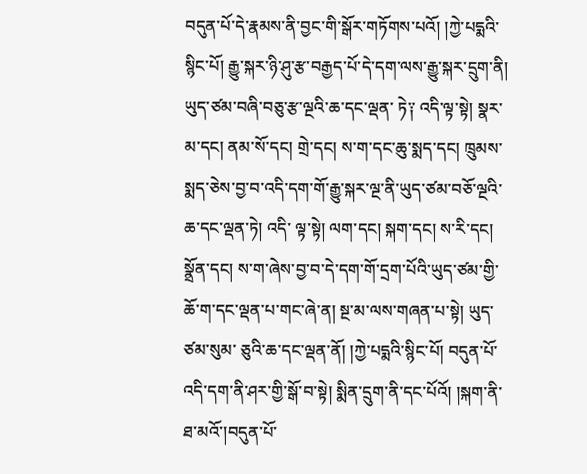བདུན་པོ་དེ་རྣམས་ནི་བྱང་གི་སྒོར་གཏོགས་པའོ། །ཀྱེ་པདྨའི་སྙིང་པོ། རྒྱུ་སྐར་ཉི་ཤུ་རྩ་བརྒྱད་པོ་དེ་དག་ལས་རྒྱུ་སྐར་དྲུག་ནི། ཡུད་ཙམ་བཞི་བཅུ་རྩ་ལྔའི་ཆ་དང་ལྡན་ ཏེ༑ འདི་ལྟ་སྟེ། སྣར་མ་དང། ནམ་སོ་དང། གྲེ་དང། ས་ག་དང་ཆུ་སྨད་དང། ཁྲུམས་སྨད་ཅེས་བྱ་བ་འདི་དག་གོ་རྒྱུ་སྐར་ལྔ་ནི་ཡུད་ཙམ་བཅོ་ལྔའི་ཆ་དང་ལྡན་ཏེ། འདི་ ལྟ་སྟེ། ལག་དང། སྐག་དང། ས་རི་དང། སྣྲོན་དང། ས་ག་ཞེས་བྱ་བ་དེ་དག་གོ་དྲག་པོའི་ཡུད་ཙམ་གྱི་ཆོ་ག་དང་ལྡན་པ་གང་ཞེ་ན། སྔ་མ་ལས་གཞན་པ་སྟེ། ཡུད་ཙམ་སུམ་ ཅུའི་ཆ་དང་ལྡན་ནོ། །ཀྱེ་པདྨའི་སྙིང་པོ། བདུན་པོ་འདི་དག་ནི་ཤར་གྱི་སྒོ་བ་སྟེ། སྨིན་དྲུག་ནི་དང་པོའོ། །སྐག་ནི་ཐ་མའོ་།བདུན་པོ་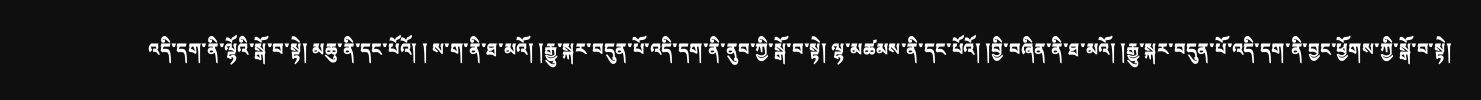འདི་དག་ནི་ལྷོའི་སྒོ་བ་སྟེ། མཆུ་ནི་དང་པོའོ། ། ས་ག་ནི་ཐ་མའོ། །རྒྱུ་སྐར་བདུན་པོ་འདི་དག་ནི་ནུབ་ཀྱི་སྒོ་བ་སྟེ། ལྷ་མཚམས་ནི་དང་པོའོ། །བྱི་བཞིན་ནི་ཐ་མའོ། །རྒྱུ་སྐར་བདུན་པོ་འདི་དག་ནི་བྱང་ཕྱོགས་ཀྱི་སྒོ་བ་སྟེ།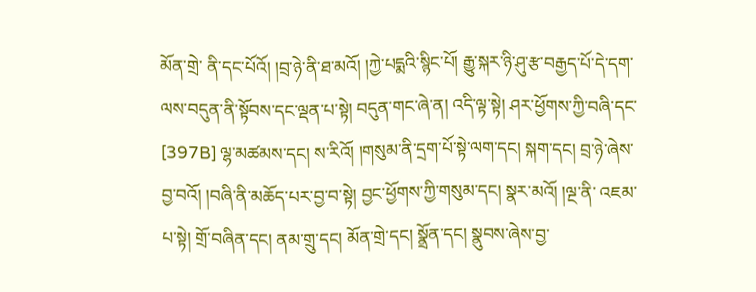མོན་གྲེ་ ནི་དང་པོའོ། །བྲ་ཉེ་ནི་ཐ་མའོ། །ཀྱེ་པདྨའི་སྙིང་པོ། རྒྱུ་སྐར་ཉི་ཤུ་རྩ་བརྒྱད་པོ་དེ་དག་ལས་བདུན་ནི་སྟོབས་དང་ལྡན་པ་སྟེ། བདུན་གང་ཞེ་ན། འདི་ལྟ་སྟེ། ཤར་ཕྱོགས་ཀྱི་བཞི་དང་ [397B] ལྷ་མཚམས་དང། ས་རིའོ། །གསུམ་ནི་དྲག་པོ་སྟེ་ལག་དང། སྐག་དང། བྲ་ཉེ་ཞེས་བྱ་བའོ། །བཞི་ནི་མཆོད་པར་བྱ་བ་སྟེ། བྱང་ཕྱོགས་ཀྱི་གསུམ་དང། སྣར་མའོ། །ལྔ་ནི་ འཇམ་པ་སྟེ། གྲོ་བཞིན་དང། ནམ་གྲུ་དང། མོན་གྲེ་དང། སྣྲོན་དང། སྣུབས་ཞེས་བྱ་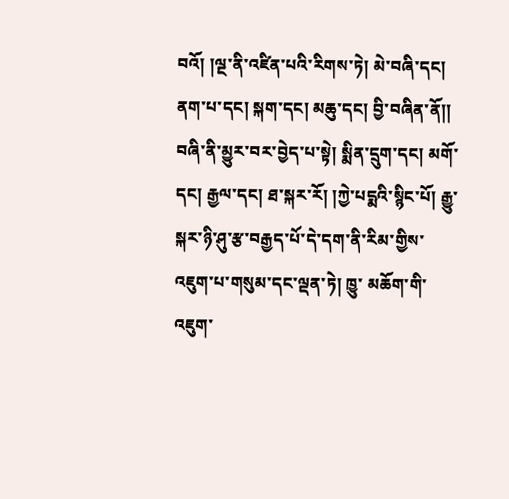བའོ། །ལྔ་ནི་འཛིན་པའི་རིགས་ཏེ། མེ་བཞི་དང། ནག་པ་དང། སྐག་དང། མཆུ་དང། བྱི་བཞིན་ནོ།། བཞི་ནི་མྱུར་བར་བྱེད་པ་སྟེ། སྨིན་དྲུག་དང། མགོ་དང། རྒྱལ་དང། ཐ་སྐར་རོ། །ཀྱེ་པདྨའི་སྙིང་པོ། རྒྱུ་སྐར་ཉི་ཤུ་རྩ་བརྒྱད་པོ་དེ་དག་ནི་རིམ་གྱིས་འཇུག་པ་གསུམ་དང་ལྡན་ཏེ། ཁྱུ་ མཆོག་གི་འཇུག་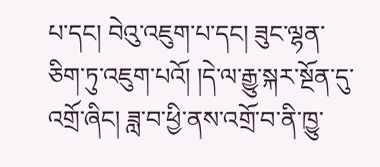པ་དང། བེའུ་འཇུག་པ་དང། ཟུང་ལྷན་ཅིག་ཏུ་འཇུག་པའོ། །དེ་ལ་རྒྱུ་སྐར་སྔོན་དུ་འགྲོ་ཞིང། ཟླ་བ་ཕྱི་ནས་འགྲོ་བ་ནི་ཁྱུ་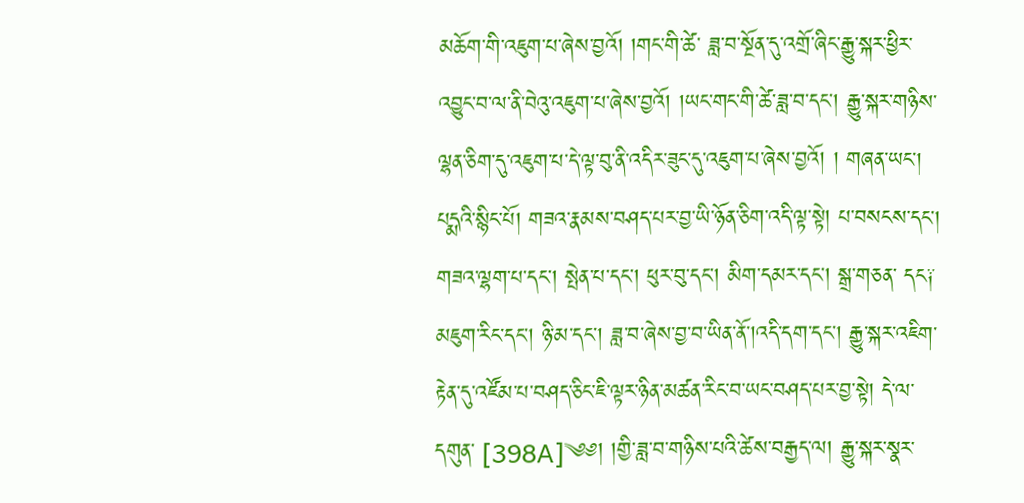མཆོག་གི་འཇུག་པ་ཞེས་བྱའོ། །གང་གི་ཚེ་ ཟླ་བ་སྔོན་དུ་འགྲོ་ཞིང་རྒྱུ་སྐར་ཕྱིར་འབྱུང་བ་ལ་ནི་བེའུ་འཇུག་པ་ཞེས་བྱའོ། །ཡང་གང་གི་ཚེ་ཟླ་བ་དང། རྒྱུ་སྐར་གཉིས་ལྷན་ཅིག་དུ་འཇུག་པ་དེ་ལྟ་བུ་ནི་འདིར་ཟུང་དུ་འཇུག་པ་ཞེས་བྱའོ། ། གཞན་ཡང། པདྨའི་སྙིང་པོ། གཟའ་རྣམས་བཤད་པར་བྱ་ཡི་ཉོན་ཅིག་འདི་ལྟ་སྟེ། པ་བསངས་དང། གཟའ་ལྷག་པ་དང། སྤེན་པ་དང། ཕུར་བུ་དང། མིག་དམར་དང། སྒྲ་གཅན་ དང༑ མཇུག་རིང་དང། ཉི་མ་དང། ཟླ་བ་ཞེས་བྱ་བ་ཡིན་ནོ་།འདི་དག་དང། རྒྱུ་སྐར་འཇིག་རྟེན་དུ་འཛོམ་པ་བཤད་ཅིང་ཇི་ལྟར་ཉིན་མཚན་རིང་བ་ཡང་བཤད་པར་བྱ་སྟེ། དེ་ལ་དགུན་ [398A]༄༅། །གྱི་ཟླ་བ་གཉིས་པའི་ཚེས་བརྒྱད་ལ། རྒྱུ་སྐར་སྣར་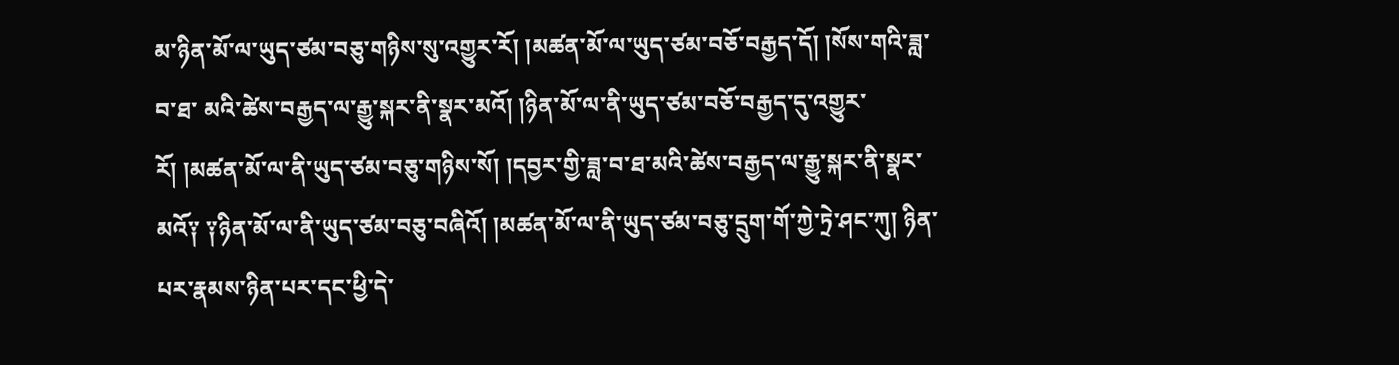མ་ཉིན་མོ་ལ་ཡུད་ཙམ་བཅུ་གཉིས་སུ་འགྱུར་རོ། །མཚན་མོ་ལ་ཡུད་ཙམ་བཅོ་བརྒྱད་དོ། །སོས་གའི་ཟླ་བ་ཐ་ མའི་ཚེས་བརྒྱད་ལ་རྒྱུ་སྐར་ནི་སྣར་མའོ། །ཉིན་མོ་ལ་ནི་ཡུད་ཙམ་བཅོ་བརྒྱད་དུ་འགྱུར་རོ། །མཚན་མོ་ལ་ནི་ཡུད་ཙམ་བཅུ་གཉིས་སོ། །དབྱར་གྱི་ཟླ་བ་ཐ་མའི་ཚེས་བརྒྱད་ལ་རྒྱུ་སྐར་ནི་སྣར་ མའོ༑ ༑ཉིན་མོ་ལ་ནི་ཡུད་ཙམ་བཅུ་བཞིའོ། །མཚན་མོ་ལ་ནི་ཡུད་ཙམ་བཅུ་དྲུག་གོ་ཀྱེ་ཏྲེ་ཤང་ཀུ། ཉིན་པར་རྣམས་ཉིན་པར་དང་ཕྱི་དེ་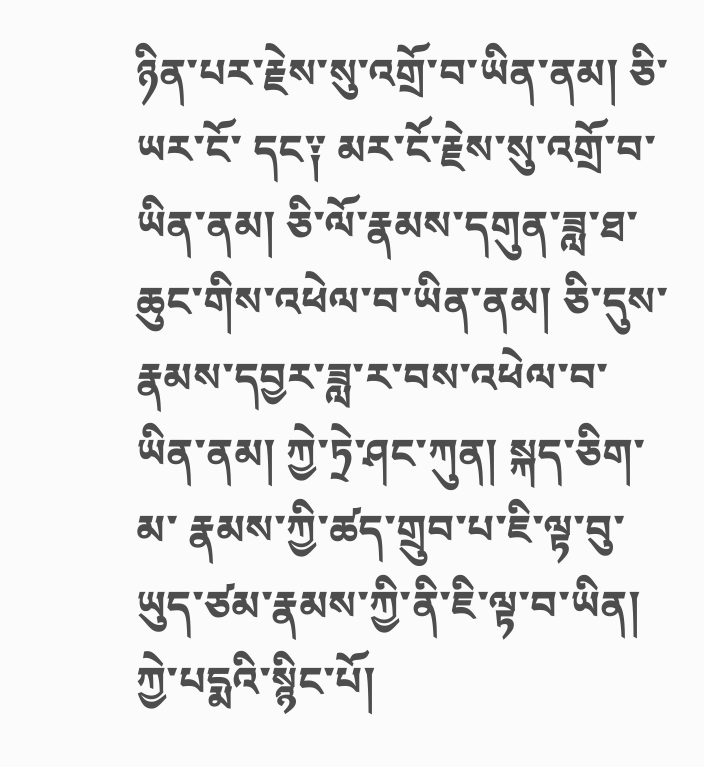ཉིན་པར་རྗེས་སུ་འགྲོ་བ་ཡིན་ནམ། ཅི་ཡར་ངོ་ དང༑ མར་ངོ་རྗེས་སུ་འགྲོ་བ་ཡིན་ནམ། ཅི་ལོ་རྣམས་དགུན་ཟླ་ཐ་ཆུང་གིས་འཕེལ་བ་ཡིན་ནམ། ཅི་དུས་རྣམས་དབྱར་ཟླ་ར་བས་འཕེལ་བ་ཡིན་ནམ། ཀྱེ་ཏྲེ་ཤང་ཀུན། སྐད་ཅིག་མ་ རྣམས་ཀྱི་ཚད་གྲུབ་པ་ཇི་ལྟ་བུ་ཡུད་ཙམ་རྣམས་ཀྱི་ནི་ཇི་ལྟ་བ་ཡིན། ཀྱེ་པདྨའི་སྙིང་པོ།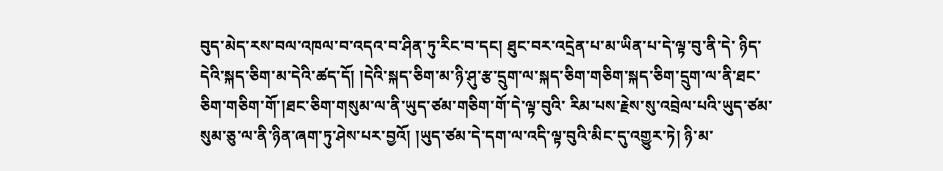བུད་མེད་རས་བལ་འཁལ་བ་འདའ་བ་ཤིན་ཏུ་རིང་བ་དང། ཐུང་བར་འདྲེན་པ་མ་ཡིན་པ་དེ་ལྟ་བུ་ནི་དེ་ ཉིད་དེའི་སྐད་ཅིག་མ་དེའི་ཚད་དོ། །དེའི་སྐད་ཅིག་མ་ཉི་ཤུ་རྩ་དྲུག་ལ་སྐད་ཅིག་གཅིག་སྐད་ཅིག་དྲུག་ལ་ནི་ཐང་ཅིག་གཅིག་གོ་།ཐང་ཅིག་གསུམ་ལ་ནི་ཡུད་ཙམ་གཅིག་གོ་དེ་ལྟ་བུའི་ རིམ་པས་རྗེས་སུ་འབྲེལ་པའི་ཡུད་ཙམ་སུམ་ཅུ་ལ་ནི་ཉིན་ཞག་ཏུ་ཤེས་པར་བྱའོ། །ཡུད་ཙམ་དེ་དག་ལ་འདི་ལྟ་བུའི་མིང་དུ་འགྱུར་ཏེ། ཉི་མ་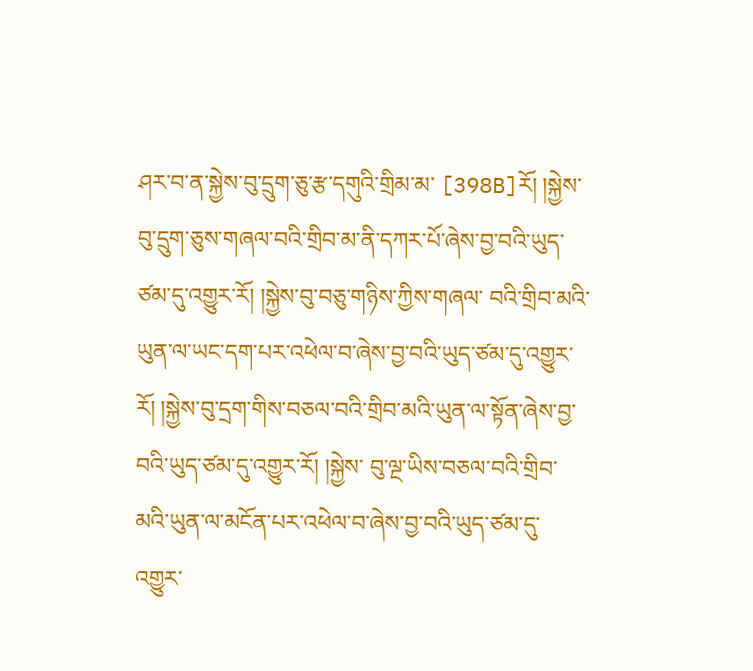ཤར་བ་ན་སྐྱེས་བུ་དྲུག་ཅུ་རྩ་དགུའི་གྲིམ་མ་ [398B]རོ། །སྐྱེས་བུ་དྲུག་ཅུས་གཞལ་བའི་གྲིབ་མ་ནི་དཀར་པོ་ཞེས་བྱ་བའི་ཡུད་ཙམ་དུ་འགྱུར་རོ། །སྐྱེས་བུ་བཅུ་གཉིས་ཀྱིས་གཞལ་ བའི་གྲིབ་མའི་ཡུན་ལ་ཡང་དག་པར་འཕེལ་བ་ཞེས་བྱ་བའི་ཡུད་ཙམ་དུ་འགྱུར་རོ། །སྐྱེས་བུ་དྲག་གིས་བཅལ་བའི་གྲིབ་མའི་ཡུན་ལ་སྟོན་ཞེས་བྱ་བའི་ཡུད་ཙམ་དུ་འགྱུར་རོ། །སྐྱེས་ བུ་ལྔ་ཡིས་བཅལ་བའི་གྲིབ་མའི་ཡུན་ལ་མངོན་པར་འཕེལ་བ་ཞེས་བྱ་བའི་ཡུད་ཙམ་དུ་འགྱུར་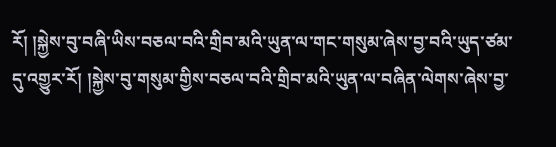རོ། །སྐྱེས་བུ་བཞི་ཡིས་བཅལ་བའི་གྲིབ་མའི་ཡུན་ལ་གང་གསུམ་ཞེས་བྱ་བའི་ཡུད་ཙམ་ དུ་འགྱུར་རོ། །སྐྱེས་བུ་གསུམ་གྱིས་བཅལ་བའི་གྲིབ་མའི་ཡུན་ལ་བཞིན་ལེགས་ཞེས་བྱ་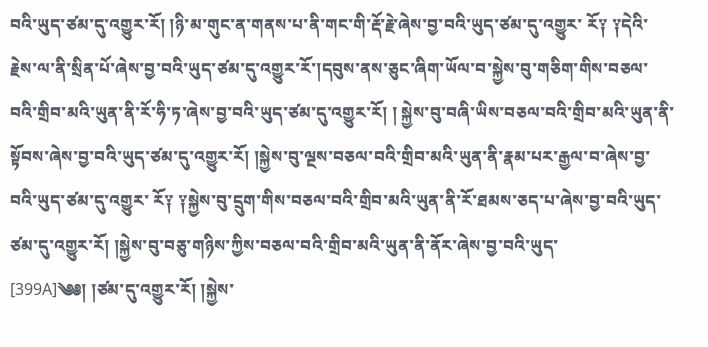བའི་ཡུད་ཙམ་དུ་འགྱུར་རོ། །ཉི་མ་གུང་ན་གནས་པ་ནི་གང་གི་རྡོ་རྗེ་ཞེས་བྱ་བའི་ཡུད་ཙམ་དུ་འགྱུར་ རོ༑ ༑དེའི་རྗེས་ལ་ནི་སྲིན་པོ་ཞེས་བྱ་བའི་ཡུད་ཙམ་དུ་འགྱུར་རོ་།དབུས་ནས་ཅུང་ཞིག་ཡོལ་བ་སྐྱེས་བུ་གཅིག་གིས་བཅལ་བའི་གྲིབ་མའི་ཡུན་ནི་རོ་ཧི་ཏ་ཞེས་བྱ་བའི་ཡུད་ཙམ་དུ་འགྱུར་རོ། ། སྐྱེས་བུ་བཞི་ཡིས་བཅལ་བའི་གྲིབ་མའི་ཡུན་ནི་སྟོབས་ཞེས་བྱ་བའི་ཡུད་ཙམ་དུ་འགྱུར་རོ། །སྐྱེས་བུ་ལྔས་བཅལ་བའི་གྲིབ་མའི་ཡུན་ནི་རྣམ་པར་རྒྱལ་བ་ཞེས་བྱ་བའི་ཡུད་ཙམ་དུ་འགྱུར་ རོ༑ ༑སྐྱེས་བུ་དྲུག་གིས་བཅལ་བའི་གྲིབ་མའི་ཡུན་ནི་རོ་ཐམས་ཅད་པ་ཞེས་བྱ་བའི་ཡུད་ཙམ་དུ་འགྱུར་རོ། །སྐྱེས་བུ་བཅུ་གཉིས་ཀྱིས་བཅལ་བའི་གྲིབ་མའི་ཡུན་ནི་ནོར་ཞེས་བྱ་བའི་ཡུད་ [399A]༄༅། །ཙམ་དུ་འགྱུར་རོ། །སྐྱེས་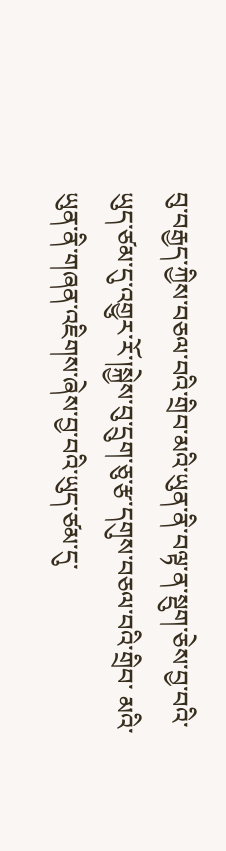བུ་བརྒྱད་ཀྱིས་བཅལ་བའི་གྲིབ་མའི་ཡུན་ནི་བལྟ་ན་སྡུག་ཅེས་བྱ་བའི་ཡུད་ཙམ་དུ་འགྱུར་རོ་།སྐྱེས་བུ་དྲུག་ཅུ་རྩ་དགུས་བཅལ་བའི་གྲིབ་ མའི་ཡུན་ནི་གཞན་འཇིགས་ཞེས་བྱ་བའི་ཡུད་ཙམ་དུ་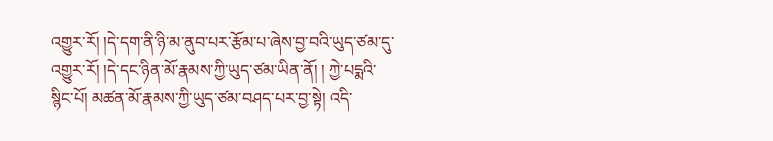འགྱུར་རོ། །དེ་དག་ནི་ཉི་མ་ནུབ་པར་རྩོམ་པ་ཞེས་བྱ་བའི་ཡུད་ཙམ་དུ་འགྱུར་རོ། །དེ་དང་ཉིན་མོ་རྣམས་ཀྱི་ཡུད་ཙམ་ཡིན་ནོ། ། ཀྱེ་པདྨའི་སྙིང་པོ། མཚན་མོ་རྣམས་ཀྱི་ཡུད་ཙམ་བཤད་པར་བྱ་སྟེ། འདི་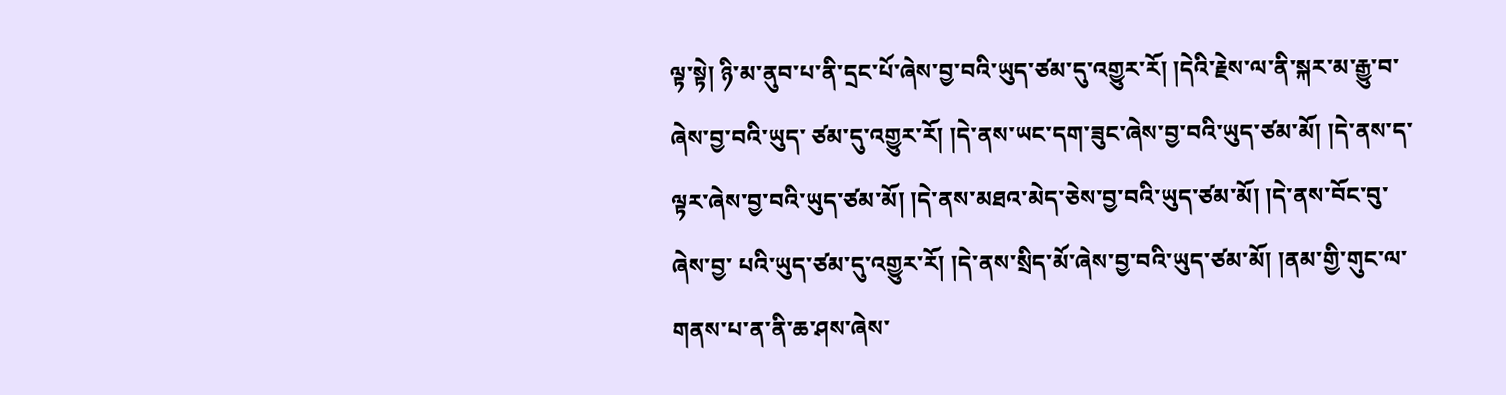ལྟ་སྟེ། ཉི་མ་ནུབ་པ་ནི་དྲང་པོ་ཞེས་བྱ་བའི་ཡུད་ཙམ་དུ་འགྱུར་རོ། །དེའི་རྗེས་ལ་ནི་སྐར་མ་རྒྱུ་བ་ཞེས་བྱ་བའི་ཡུད་ ཙམ་དུ་འགྱུར་རོ། །དེ་ནས་ཡང་དག་ཟུང་ཞེས་བྱ་བའི་ཡུད་ཙམ་མོ། །དེ་ནས་ད་ལྟར་ཞེས་བྱ་བའི་ཡུད་ཙམ་མོ། །དེ་ནས་མཐའ་མེད་ཅེས་བྱ་བའི་ཡུད་ཙམ་མོ། །དེ་ནས་བོང་བུ་ཞེས་བྱ་ པའི་ཡུད་ཙམ་དུ་འགྱུར་རོ། །དེ་ནས་སྲིད་མོ་ཞེས་བྱ་བའི་ཡུད་ཙམ་མོ། །ནམ་གྱི་གུང་ལ་གནས་པ་ན་ནི་ཆ་ཤས་ཞེས་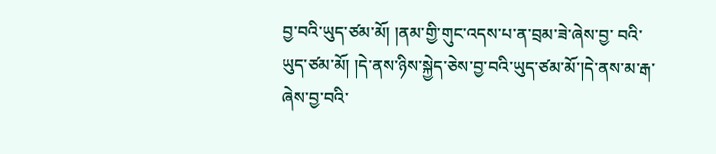བྱ་བའི་ཡུད་ཙམ་མོ། །ནམ་གྱི་གུང་འདས་པ་ན་བྲམ་ཟེ་ཞེས་བྱ་ བའི་ཡུད་ཙམ་མོ། །དེ་ནས་ཉིས་སྐྱེད་ཅེས་བྱ་བའི་ཡུད་ཙམ་མོ་།དེ་ནས་མ་རྒ་ཞེས་བྱ་བའི་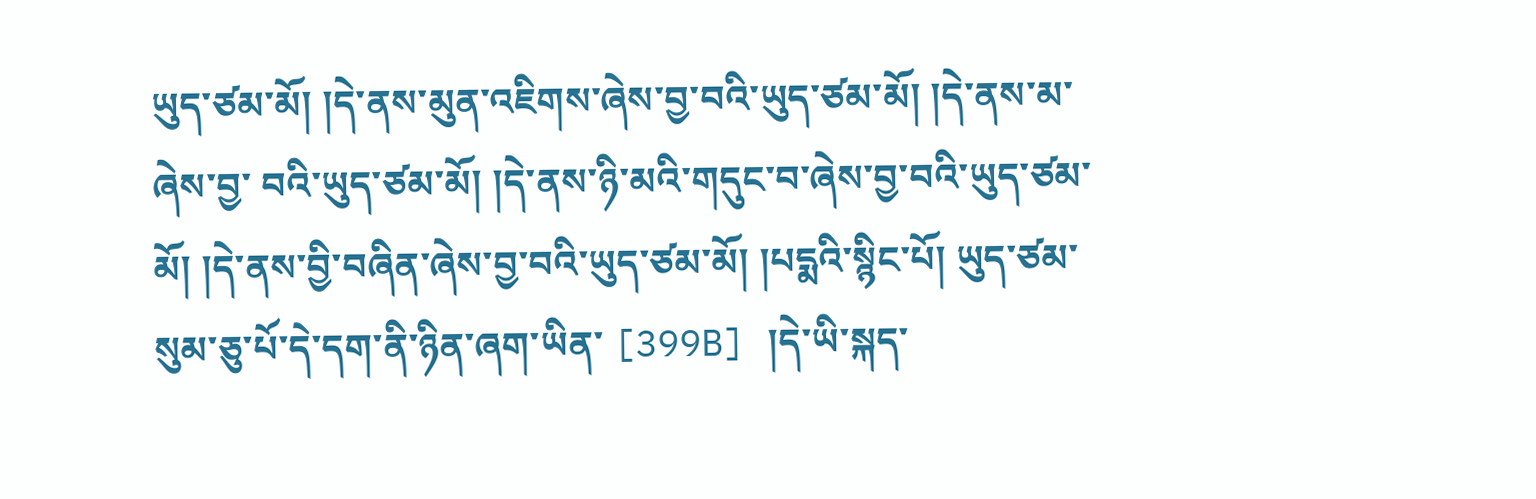ཡུད་ཙམ་མོ། །དེ་ནས་མུན་འཇིགས་ཞེས་བྱ་བའི་ཡུད་ཙམ་མོ། །དེ་ནས་མ་ཞེས་བྱ་ བའི་ཡུད་ཙམ་མོ། །དེ་ནས་ཉི་མའི་གདུང་བ་ཞེས་བྱ་བའི་ཡུད་ཙམ་མོ། །དེ་ནས་བྱི་བཞིན་ཞེས་བྱ་བའི་ཡུད་ཙམ་མོ། །པདྨའི་སྙིང་པོ། ཡུད་ཙམ་སུམ་ཅུ་པོ་དེ་དག་ནི་ཉིན་ཞག་ཡིན་ [399B] །དེ་ཡི་སྐད་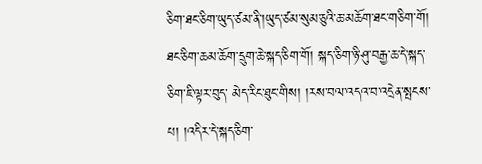ཅིག་ཐང་ཅིག་ཡུད་ཙམ་ནི་།ཡུད་ཙམ་སུམ་ཅུའི་ཆ་མཆོག་ཐང་གཅིག་གོ། ཐང་ཅིག་ཆམ་ཆོག་དྲུག་ཆེ་སྐད་ཅིག་གོ། སྐད་ཅིག་ཉི་ཤུ་བརྒྱ་ཆ་དེ་སྐད་ཅིག་ཇི་ལྟར་བུད་ མེད་རིང་ཐུང་གིས། །རས་བལ་འདའ་བ་འདྲེན་སྤངས་པ། །འདིར་དེ་སྐད་ཅིག་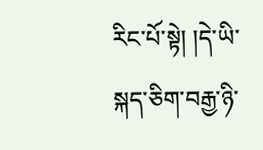རིང་པོ་སྟེ། །དེ་ཡི་སྐད་ཅིག་བརྒྱ་ཉི་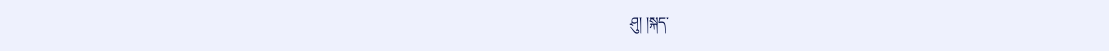ཤུ། །སྐད་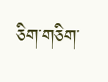ཅིག་གཅིག་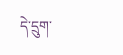དེ་དྲུག་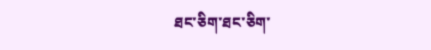ཐང་ཅིག་ཐང་ཅིག་